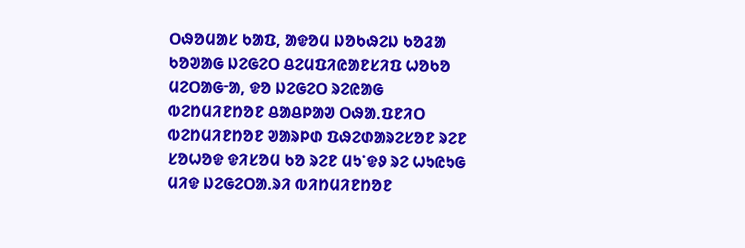ᱛᱷᱚᱢᱟᱥ ᱠᱟᱯ, ᱟᱫᱚᱢ ᱡᱚᱠᱷᱮᱡ ᱠᱚᱲᱟ ᱠᱚᱣᱟᱜ ᱡᱮᱜᱮᱛ ᱪᱮᱢᱯᱤᱭᱟᱱᱥᱤᱯ ᱦᱚᱠᱚ ᱢᱮᱛᱟᱜᱼᱟ, ᱫᱚ ᱡᱮᱜᱮᱛ ᱨᱮᱭᱟᱜ ᱵᱮᱴᱢᱤᱱᱴᱚᱱ ᱪᱟᱪᱞᱟᱣ ᱛᱷᱟᱹᱯᱱᱤᱛ ᱵᱮᱴᱢᱤᱱᱴᱚᱱ ᱣᱟᱨᱞᱰ ᱯᱷᱮᱰᱟᱨᱮᱥᱚᱱ ᱨᱮᱱ ᱥᱚᱦᱚᱫ ᱫᱤᱥᱚᱢ ᱠᱚ ᱨᱮᱱ ᱢᱩᱸᱫᱽ ᱨᱮ ᱦᱩᱭᱩᱜ ᱢᱤᱫ ᱡᱮᱜᱮᱛᱟᱹᱨᱤ ᱵᱤᱴᱢᱤᱱᱴᱚᱱ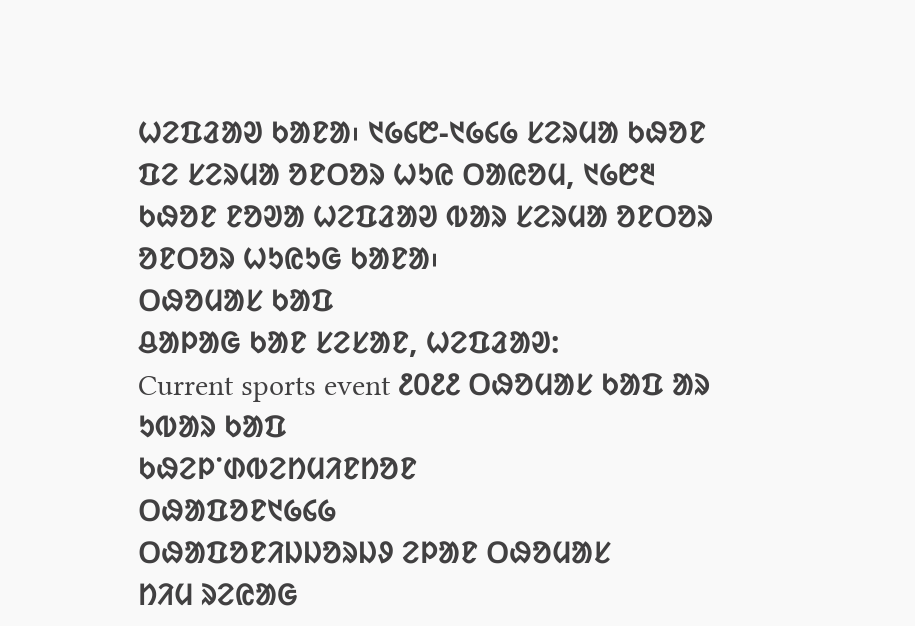ᱦᱮᱯᱲᱟᱣ ᱠᱟᱱᱟ᱾ ᱑᱙᱔᱘-᱑᱙᱔᱙ ᱥᱮᱨᱢᱟ ᱠᱷᱚᱱ ᱯᱮ ᱥᱮᱨᱢᱟ ᱚᱱᱛᱚᱨ ᱦᱩᱭ ᱛᱟᱭᱚᱢ, ᱑᱙᱘᱓ ᱠᱷᱚᱱ ᱱᱚᱣᱟ ᱦᱮᱯᱲᱟᱣ ᱵᱟᱨ ᱥᱮᱨᱢᱟ ᱚᱱᱛᱚᱨ ᱚᱱᱛᱚᱨ ᱦᱩᱭᱩᱜ ᱠᱟᱱᱟ᱾
ᱛᱷᱚᱢᱟᱥ ᱠᱟᱯ
ᱪᱟᱞᱟᱜ ᱠᱟᱱ ᱥᱮᱥᱟᱱ, ᱦᱮᱯᱲᱟᱣ:
Current sports event ᱒᱐᱒᱒ ᱛᱷᱚᱢᱟᱥ ᱠᱟᱯ ᱟᱨ ᱩᱵᱟᱨ ᱠᱟᱯ
ᱠᱷᱮᱞᱸᱰᱵᱮᱴᱢᱤᱱᱴᱚᱱ
ᱛᱷᱟᱯᱚᱱ᱑᱙᱔᱙
ᱛᱷᱟᱯᱚᱱᱤᱡᱡᱚᱨᱡᱽ ᱮᱞᱟᱱ ᱛᱷᱚᱢᱟᱥ
ᱴᱤᱢ ᱨᱮᱭᱟᱜ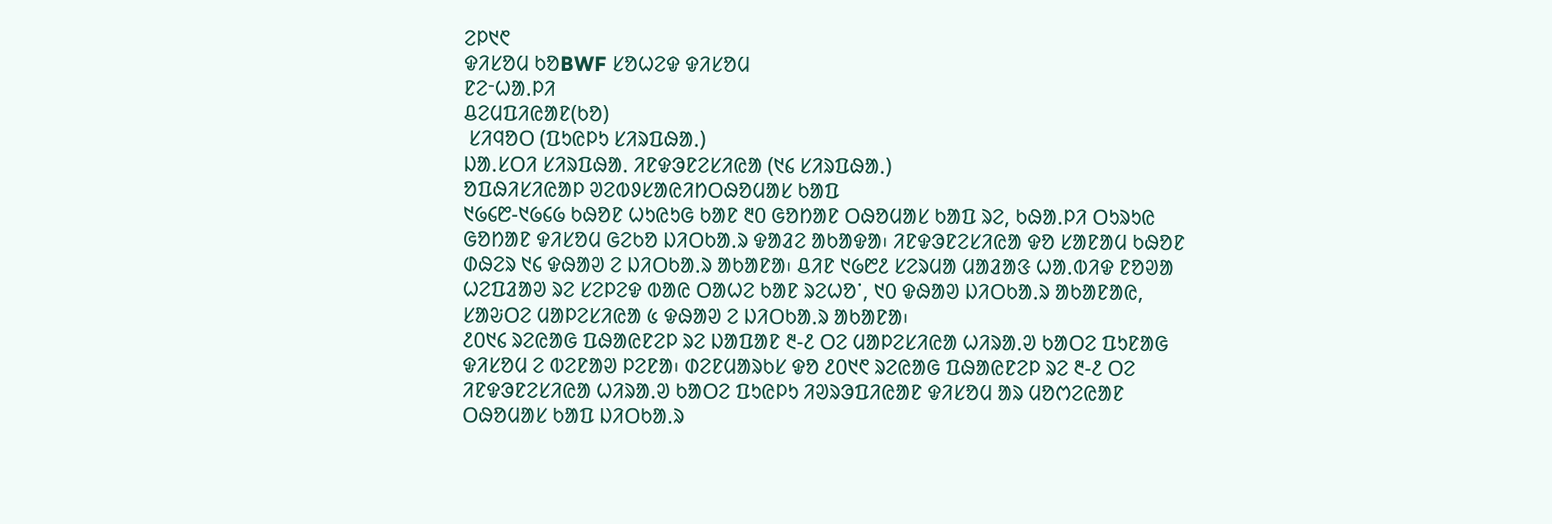ᱮᱞ᱑᱖
ᱫᱤᱥᱚᱢ ᱠᱚBWF ᱥᱚᱦᱮᱫ ᱫᱤᱥᱚᱢ
ᱱᱮᱼᱦᱟᱹᱞᱤ
ᱪᱮᱢᱯᱤᱭᱟᱱ(ᱠᱚ)
 ᱥᱤᱧᱚᱛ (ᱯᱩᱭᱞᱩ ᱥᱤᱨᱯᱷᱟᱹ)
ᱡᱟᱹᱥᱛᱤ ᱥᱤᱨᱯᱷᱟᱹ ᱤᱱᱫᱳᱱᱮᱥᱤᱭᱟ (᱑᱔ ᱥᱤᱨᱯᱷᱟᱹ)
ᱚᱯᱷᱤᱥᱤᱭᱟᱞ ᱣᱮᱵᱽᱥᱟᱭᱤᱴᱛᱷᱚᱢᱟᱥ ᱠᱟᱯ
᱑᱙᱔᱘-᱑᱙᱔᱙ ᱠᱷᱚᱱ ᱦᱩᱭᱩᱜ ᱠᱟᱱ ᱓᱐ ᱜᱚᱴᱟᱱ ᱛᱷᱚᱢᱟᱥ ᱠᱟᱯ ᱨᱮ, ᱠᱷᱟᱹᱞᱤ ᱛᱩᱨᱩᱭ ᱜᱚᱴᱟᱱ ᱫᱤᱥᱚᱢ ᱜᱮᱠᱚ ᱡᱤᱛᱠᱟᱹᱨ ᱫᱟᱲᱮ ᱟᱠᱟᱫᱟ᱾ ᱤᱱᱫᱳᱱᱮᱥᱤᱭᱟ ᱫᱚ ᱥᱟᱱᱟᱢ ᱠᱷᱚᱱ ᱰᱷᱮᱨ ᱑᱔ ᱫᱷᱟᱣ ᱮ ᱡᱤᱛᱠᱟᱹᱨ ᱟᱠᱟᱱᱟ᱾ ᱪᱤᱱ ᱑᱙᱘᱒ ᱥᱮᱨᱢᱟ ᱢᱟᱲᱟᱝ ᱦᱟᱹᱵᱤᱫ ᱱᱚᱣᱟ ᱦᱮᱯᱲᱟᱣ ᱨᱮ ᱥᱮᱞᱮᱫ ᱵᱟᱭ ᱛᱟᱦᱮ ᱠᱟᱱ ᱨᱮᱦᱚᱸ, ᱑᱐ ᱫᱷᱟᱣ ᱡᱤᱛᱠᱟᱹᱨ ᱟᱠᱟᱱᱟᱭ, ᱥᱟᱶᱛᱮ ᱢᱟᱞᱮᱥᱤᱭᱟ ᱕ ᱫᱷᱟᱣ ᱮ ᱡᱤᱛᱠᱟᱹᱨ ᱟᱠᱟᱱᱟ᱾
᱒᱐᱑᱔ ᱨᱮᱭᱟᱜ ᱯᱷᱟᱭᱱᱮᱞ ᱨᱮ ᱡᱟᱯᱟᱱ ᱓-᱒ ᱛᱮ ᱢᱟᱞᱮᱥᱤᱭᱟ ᱦᱤᱨᱟᱹᱣ ᱠᱟᱛᱮ ᱯᱩᱱᱟᱜ ᱫᱤᱥᱚᱢ ᱮ ᱵᱮᱱᱟᱣ ᱞᱮᱱᱟ᱾ ᱰᱮᱱᱢᱟᱨᱠᱥ ᱫᱚ ᱒᱐᱑᱖ ᱨᱮᱭᱟᱜ ᱯᱷᱟᱭᱱᱮᱞ ᱨᱮ ᱓-᱒ ᱛᱮ ᱤᱱᱫᱳᱱᱮᱥᱤᱭᱟ ᱦᱤᱨᱟᱹᱣ ᱠᱟᱛᱮ ᱯᱩᱭᱞᱩ ᱤᱣᱨᱳᱯᱤᱭᱟᱱ ᱫᱤᱥᱚᱢ ᱟᱨ ᱢᱚᱬᱮᱭᱟᱱ ᱛᱷᱚᱢᱟᱥ ᱠᱟᱯ ᱡᱤᱛᱠᱟᱹᱨ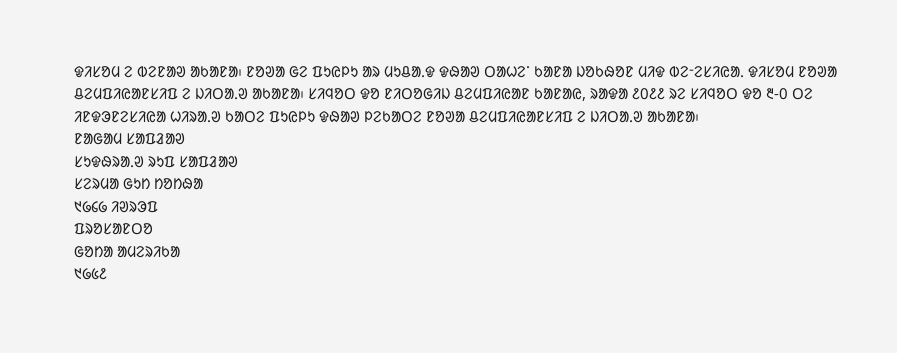ᱫᱤᱥᱚᱢ ᱮ ᱵᱮᱱᱟᱣ ᱟᱠᱟᱱᱟ᱾ ᱱᱚᱣᱟ ᱜᱮ ᱯᱩᱭᱞᱩ ᱟᱨ ᱢᱩᱪᱟᱹᱫ ᱫᱷᱟᱣ ᱛᱟᱦᱮᱸ ᱠᱟᱱᱟ ᱡᱚᱠᱷᱚᱱ ᱢᱤᱫ ᱵᱮᱼᱮᱥᱤᱭᱟᱹ ᱫᱤᱥᱚᱢ ᱱᱚᱣᱟ ᱪᱮᱢᱯᱤᱭᱟᱱᱥᱤᱯ ᱮ ᱡᱤᱛᱟᱹᱣ ᱟᱠᱟᱱᱟ᱾ ᱥᱤᱧᱚᱛ ᱫᱚ ᱱᱤᱛᱚᱜᱤᱡ ᱪᱮᱢᱯᱤᱭᱟᱱ ᱠᱟᱱᱟᱭ, ᱨᱟᱫᱟ ᱒᱐᱒᱒ ᱨᱮ ᱥᱤᱧᱚᱛ ᱫᱚ ᱓-᱐ ᱛᱮ ᱤᱱᱫᱳᱱᱮᱥᱤᱭᱟ ᱦᱤᱨᱟᱹᱣ ᱠᱟᱛᱮ ᱯᱩᱭᱞᱩ ᱫᱷᱟᱣ ᱞᱮᱠᱟᱛᱮ ᱱᱚᱣᱟ ᱪᱮᱢᱯᱤᱭᱟᱱᱥᱤᱯ ᱮ ᱡᱤᱛᱟᱹᱣ ᱟᱠᱟᱱᱟ᱾
ᱱᱟᱜᱟᱢ ᱥᱟᱯᱲᱟᱣ
ᱥᱩᱫᱷᱨᱟᱹᱣ ᱨᱩᱯ ᱥᱟᱯᱲᱟᱣ
ᱥᱮᱨᱢᱟ ᱜᱩᱴ ᱴᱚᱴᱷᱟ
᱑᱙᱔᱙ ᱤᱣᱨᱳᱯ
ᱯᱨᱚᱥᱟᱱᱛᱚ
ᱜᱚᱴᱟ ᱟᱢᱮᱨᱤᱠᱟ
᱑᱙᱕᱒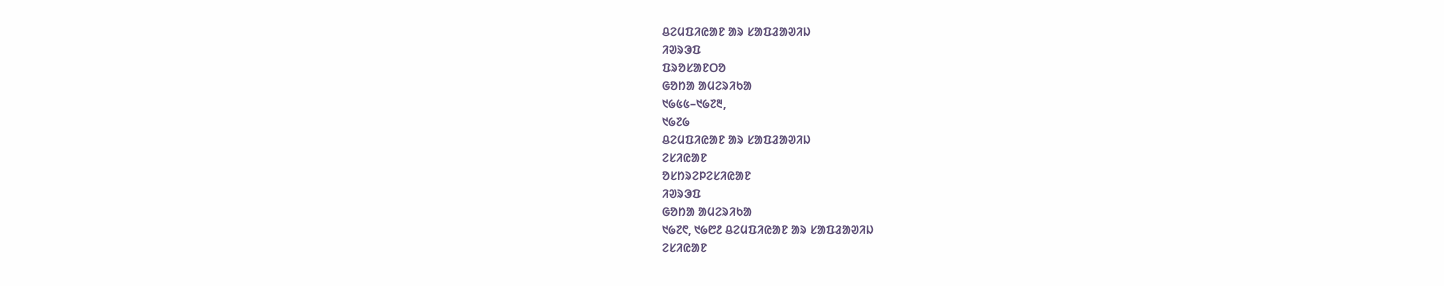ᱪᱮᱢᱯᱤᱭᱟᱱ ᱟᱨ ᱥᱟᱯᱲᱟᱣᱤᱡ
ᱤᱣᱨᱳᱯ
ᱯᱨᱚᱥᱟᱱᱛᱚ
ᱜᱚᱴᱟ ᱟᱢᱮᱨᱤᱠᱟ
᱑᱙᱕᱕–᱑᱙᱗᱓,
᱑᱙᱗᱙
ᱪᱮᱢᱯᱤᱭᱟᱱ ᱟᱨ ᱥᱟᱯᱲᱟᱣᱤᱡ
ᱮᱥᱤᱭᱟᱱ
ᱚᱥᱴᱨᱮᱞᱮᱥᱤᱭᱟᱱ
ᱤᱣᱨᱳᱯ
ᱜᱚᱴᱟ ᱟᱢᱮᱨᱤᱠᱟ
᱑᱙᱗᱖, ᱑᱙᱘᱒ ᱪᱮᱢᱯᱤᱭᱟᱱ ᱟᱨ ᱥᱟᱯᱲᱟᱣᱤᱡ
ᱮᱥᱤᱭᱟᱱ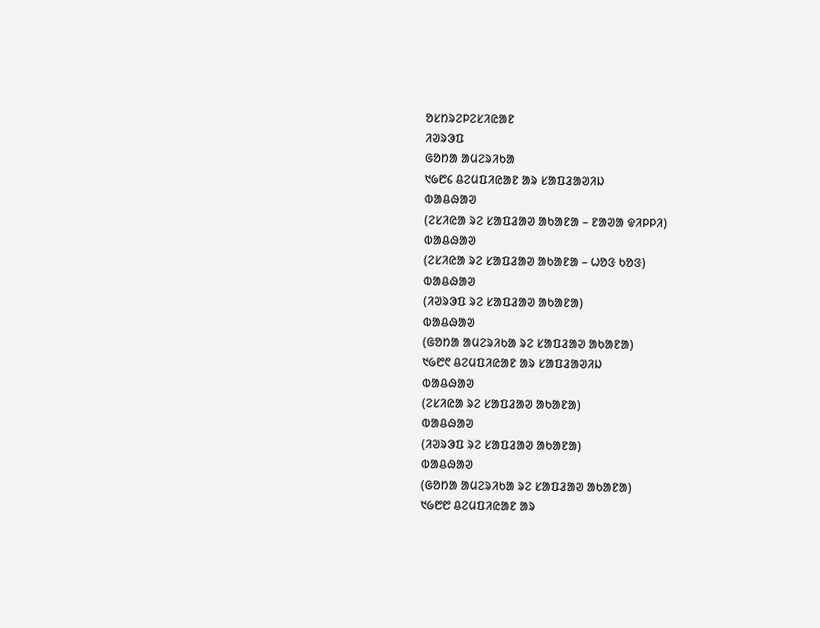ᱚᱥᱴᱨᱮᱞᱮᱥᱤᱭᱟᱱ
ᱤᱣᱨᱳᱯ
ᱜᱚᱴᱟ ᱟᱢᱮᱨᱤᱠᱟ
᱑᱙᱘᱔ ᱪᱮᱢᱯᱤᱭᱟᱱ ᱟᱨ ᱥᱟᱯᱲᱟᱣᱤᱡ
ᱵᱟᱪᱷᱟᱣ
(ᱮᱥᱤᱭᱟ ᱨᱮ ᱥᱟᱯᱲᱟᱣ ᱟᱠᱟᱱᱟ – ᱱᱟᱣᱟ ᱫᱤᱞᱞᱤ)
ᱵᱟᱪᱷᱟᱣ
(ᱮᱥᱤᱭᱟ ᱨᱮ ᱥᱟᱯᱲᱟᱣ ᱟᱠᱟᱱᱟ – ᱦᱚᱝ ᱠᱚᱝ)
ᱵᱟᱪᱷᱟᱣ
(ᱤᱣᱨᱳᱯ ᱨᱮ ᱥᱟᱯᱲᱟᱣ ᱟᱠᱟᱱᱟ)
ᱵᱟᱪᱷᱟᱣ
(ᱜᱚᱴᱟ ᱟᱢᱮᱨᱤᱠᱟ ᱨᱮ ᱥᱟᱯᱲᱟᱣ ᱟᱠᱟᱱᱟ)
᱑᱙᱘᱖ ᱪᱮᱢᱯᱤᱭᱟᱱ ᱟᱨ ᱥᱟᱯᱲᱟᱣᱤᱡ
ᱵᱟᱪᱷᱟᱣ
(ᱮᱥᱤᱭᱟ ᱨᱮ ᱥᱟᱯᱲᱟᱣ ᱟᱠᱟᱱᱟ)
ᱵᱟᱪᱷᱟᱣ
(ᱤᱣᱨᱳᱯ ᱨᱮ ᱥᱟᱯᱲᱟᱣ ᱟᱠᱟᱱᱟ)
ᱵᱟᱪᱷᱟᱣ
(ᱜᱚᱴᱟ ᱟᱢᱮᱨᱤᱠᱟ ᱨᱮ ᱥᱟᱯᱲᱟᱣ ᱟᱠᱟᱱᱟ)
᱑᱙᱘᱘ ᱪᱮᱢᱯᱤᱭᱟᱱ ᱟᱨ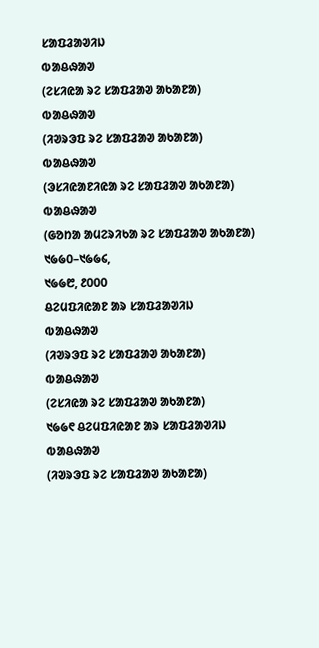ᱥᱟᱯᱲᱟᱣᱤᱡ
ᱵᱟᱪᱷᱟᱣ
(ᱮᱥᱤᱭᱟ ᱨᱮ ᱥᱟᱯᱲᱟᱣ ᱟᱠᱟᱱᱟ)
ᱵᱟᱪᱷᱟᱣ
(ᱤᱣᱨᱳᱯ ᱨᱮ ᱥᱟᱯᱲᱟᱣ ᱟᱠᱟᱱᱟ)
ᱵᱟᱪᱷᱟᱣ
(ᱳᱥᱤᱭᱟᱱᱤᱭᱟ ᱨᱮ ᱥᱟᱯᱲᱟᱣ ᱟᱠᱟᱱᱟ)
ᱵᱟᱪᱷᱟᱣ
(ᱜᱚᱴᱟ ᱟᱢᱮᱨᱤᱠᱟ ᱨᱮ ᱥᱟᱯᱲᱟᱣ ᱟᱠᱟᱱᱟ)
᱑᱙᱙᱐–᱑᱙᱙᱔,
᱑᱙᱙᱘, ᱒᱐᱐᱐
ᱪᱮᱢᱯᱤᱭᱟᱱ ᱟᱨ ᱥᱟᱯᱲᱟᱣᱤᱡ
ᱵᱟᱪᱷᱟᱣ
(ᱤᱣᱨᱳᱯ ᱨᱮ ᱥᱟᱯᱲᱟᱣ ᱟᱠᱟᱱᱟ)
ᱵᱟᱪᱷᱟᱣ
(ᱮᱥᱤᱭᱟ ᱨᱮ ᱥᱟᱯᱲᱟᱣ ᱟᱠᱟᱱᱟ)
᱑᱙᱙᱖ ᱪᱮᱢᱯᱤᱭᱟᱱ ᱟᱨ ᱥᱟᱯᱲᱟᱣᱤᱡ
ᱵᱟᱪᱷᱟᱣ
(ᱤᱣᱨᱳᱯ ᱨᱮ ᱥᱟᱯᱲᱟᱣ ᱟᱠᱟᱱᱟ)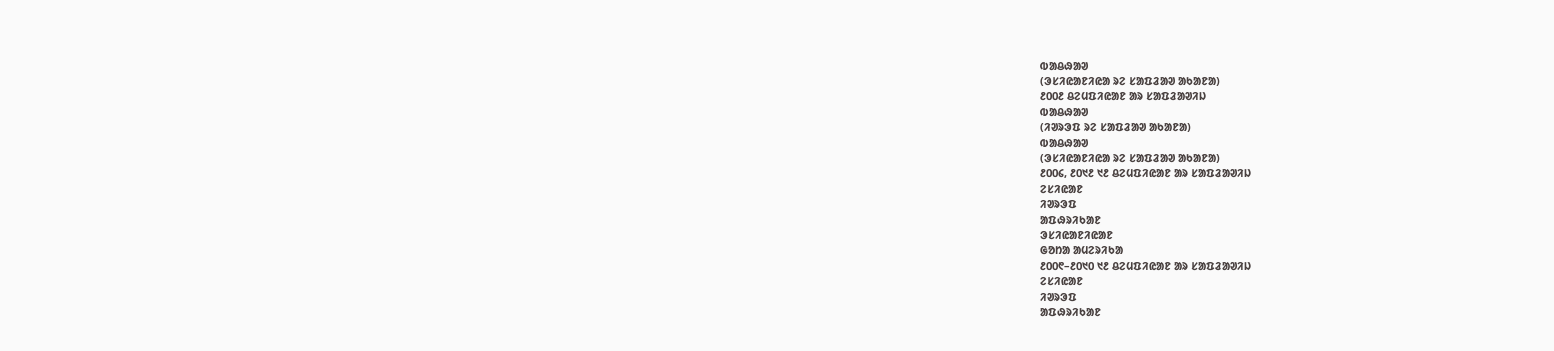ᱵᱟᱪᱷᱟᱣ
(ᱳᱥᱤᱭᱟᱱᱤᱭᱟ ᱨᱮ ᱥᱟᱯᱲᱟᱣ ᱟᱠᱟᱱᱟ)
᱒᱐᱐᱒ ᱪᱮᱢᱯᱤᱭᱟᱱ ᱟᱨ ᱥᱟᱯᱲᱟᱣᱤᱡ
ᱵᱟᱪᱷᱟᱣ
(ᱤᱣᱨᱳᱯ ᱨᱮ ᱥᱟᱯᱲᱟᱣ ᱟᱠᱟᱱᱟ)
ᱵᱟᱪᱷᱟᱣ
(ᱳᱥᱤᱭᱟᱱᱤᱭᱟ ᱨᱮ ᱥᱟᱯᱲᱟᱣ ᱟᱠᱟᱱᱟ)
᱒᱐᱐᱔, ᱒᱐᱑᱒ ᱑᱒ ᱪᱮᱢᱯᱤᱭᱟᱱ ᱟᱨ ᱥᱟᱯᱲᱟᱣᱤᱡ
ᱮᱥᱤᱭᱟᱱ
ᱤᱣᱨᱳᱯ
ᱟᱯᱷᱨᱤᱠᱟᱱ
ᱳᱥᱤᱭᱟᱱᱤᱭᱟᱱ
ᱜᱚᱴᱟ ᱟᱢᱮᱨᱤᱠᱟ
᱒᱐᱐᱖–᱒᱐᱑᱐ ᱑᱒ ᱪᱮᱢᱯᱤᱭᱟᱱ ᱟᱨ ᱥᱟᱯᱲᱟᱣᱤᱡ
ᱮᱥᱤᱭᱟᱱ
ᱤᱣᱨᱳᱯ
ᱟᱯᱷᱨᱤᱠᱟᱱ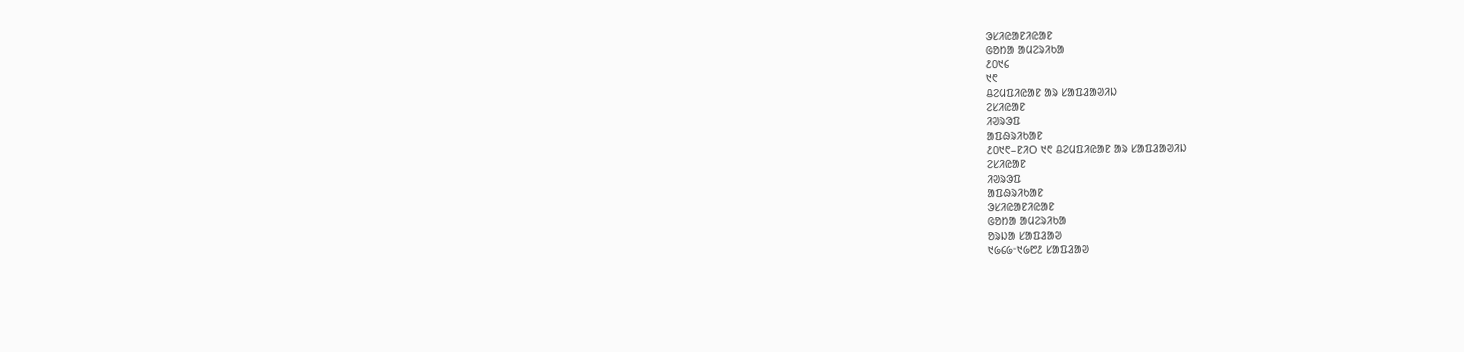ᱳᱥᱤᱭᱟᱱᱤᱭᱟᱱ
ᱜᱚᱴᱟ ᱟᱢᱮᱨᱤᱠᱟ
᱒᱐᱑᱔
᱑᱖
ᱪᱮᱢᱯᱤᱭᱟᱱ ᱟᱨ ᱥᱟᱯᱲᱟᱣᱤᱡ
ᱮᱥᱤᱭᱟᱱ
ᱤᱣᱨᱳᱯ
ᱟᱯᱷᱨᱤᱠᱟᱱ
᱒᱐᱑᱖–ᱱᱤᱛ ᱑᱖ ᱪᱮᱢᱯᱤᱭᱟᱱ ᱟᱨ ᱥᱟᱯᱲᱟᱣᱤᱡ
ᱮᱥᱤᱭᱟᱱ
ᱤᱣᱨᱳᱯ
ᱟᱯᱷᱨᱤᱠᱟᱱ
ᱳᱥᱤᱭᱟᱱᱤᱭᱟᱱ
ᱜᱚᱴᱟ ᱟᱢᱮᱨᱤᱠᱟ
ᱚᱨᱡᱟ ᱥᱟᱯᱲᱟᱣ
᱑᱙᱔᱙ᱼ᱑᱙᱘᱒ ᱥᱟᱯᱲᱟᱣ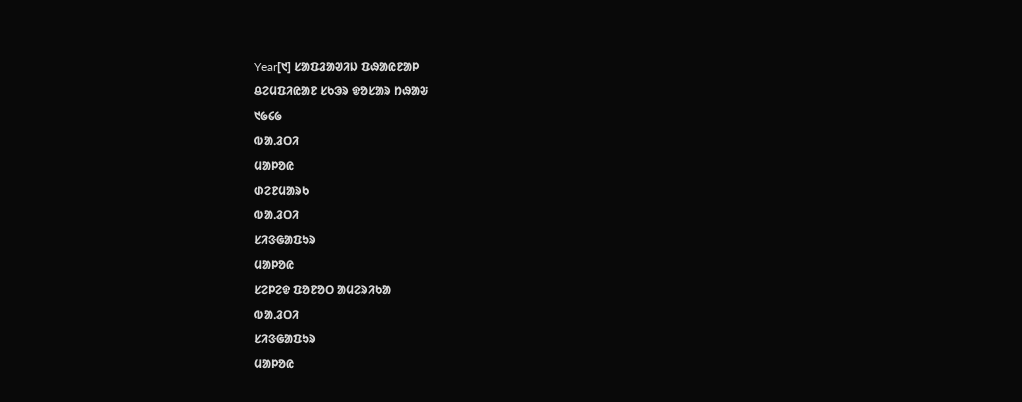Year[᱑] ᱥᱟᱯᱲᱟᱣᱤᱡ ᱯᱷᱟᱭᱱᱟᱞ
ᱪᱮᱢᱯᱤᱭᱟᱱ ᱥᱠᱳᱨ ᱫᱚᱥᱟᱨ ᱴᱷᱟᱶ
᱑᱙᱔᱙
ᱵᱟᱹᱲᱛᱤ
ᱢᱟᱞᱚᱭ
ᱰᱮᱱᱢᱟᱨᱠ
ᱵᱟᱹᱲᱛᱤ
ᱥᱤᱝᱜᱟᱯᱩᱨ
ᱢᱟᱞᱚᱭ
ᱥᱮᱞᱮᱫ ᱯᱚᱱᱚᱛ ᱟᱢᱮᱨᱤᱠᱟ
ᱵᱟᱹᱲᱛᱤ
ᱥᱤᱝᱜᱟᱯᱩᱨ
ᱢᱟᱞᱚᱭ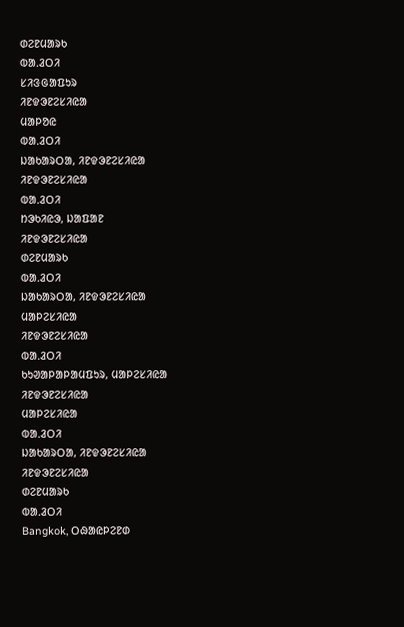ᱰᱮᱱᱢᱟᱨᱠ
ᱵᱟᱹᱲᱛᱤ
ᱥᱤᱝᱜᱟᱯᱩᱨ
ᱤᱱᱫᱳᱱᱮᱥᱤᱭᱟ
ᱢᱟᱞᱚᱭ
ᱵᱟᱹᱲᱛᱤ
ᱡᱟᱠᱟᱨᱛᱟ, ᱤᱱᱫᱳᱱᱮᱥᱤᱭᱟ
ᱤᱱᱫᱳᱱᱮᱥᱤᱭᱟ
ᱵᱟᱹᱲᱛᱤ
ᱴᱳᱠᱤᱭᱳ, ᱡᱟᱯᱟᱱ
ᱤᱱᱫᱳᱱᱮᱥᱤᱭᱟ
ᱰᱮᱱᱢᱟᱨᱠ
ᱵᱟᱹᱲᱛᱤ
ᱡᱟᱠᱟᱨᱛᱟ, ᱤᱱᱫᱳᱱᱮᱥᱤᱭᱟ
ᱢᱟᱞᱮᱥᱤᱭᱟ
ᱤᱱᱫᱳᱱᱮᱥᱤᱭᱟ
ᱵᱟᱹᱲᱛᱤ
ᱠᱩᱣᱟᱞᱟᱞᱟᱢᱯᱩᱨ, ᱢᱟᱞᱮᱥᱤᱭᱟ
ᱤᱱᱫᱳᱱᱮᱥᱤᱭᱟ
ᱢᱟᱞᱮᱥᱤᱭᱟ
ᱵᱟᱹᱲᱛᱤ
ᱡᱟᱠᱟᱨᱛᱟ, ᱤᱱᱫᱳᱱᱮᱥᱤᱭᱟ
ᱤᱱᱫᱳᱱᱮᱥᱤᱭᱟ
ᱰᱮᱱᱢᱟᱨᱠ
ᱵᱟᱹᱲᱛᱤ
Bangkok, ᱛᱷᱟᱭᱞᱮᱱᱰ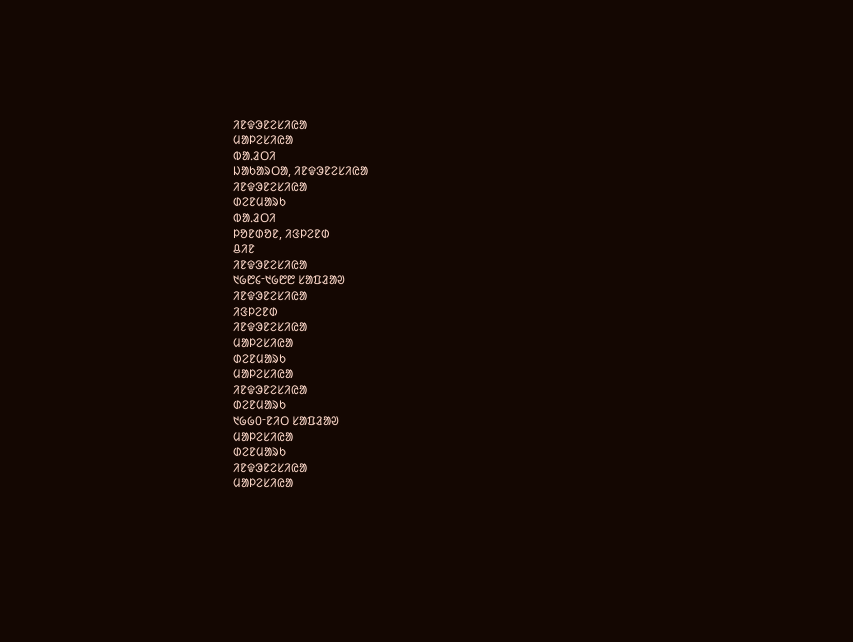ᱤᱱᱫᱳᱱᱮᱥᱤᱭᱟ
ᱢᱟᱞᱮᱥᱤᱭᱟ
ᱵᱟᱹᱲᱛᱤ
ᱡᱟᱠᱟᱨᱛᱟ, ᱤᱱᱫᱳᱱᱮᱥᱤᱭᱟ
ᱤᱱᱫᱳᱱᱮᱥᱤᱭᱟ
ᱰᱮᱱᱢᱟᱨᱠ
ᱵᱟᱹᱲᱛᱤ
ᱞᱚᱱᱰᱚᱱ, ᱤᱝᱞᱮᱱᱰ
ᱪᱤᱱ
ᱤᱱᱫᱳᱱᱮᱥᱤᱭᱟ
᱑᱙᱘᱔ᱼ᱑᱙᱘᱘ ᱥᱟᱯᱲᱟᱣ
ᱤᱱᱫᱳᱱᱮᱥᱤᱭᱟ
ᱤᱝᱞᱮᱱᱰ
ᱤᱱᱫᱳᱱᱮᱥᱤᱭᱟ
ᱢᱟᱞᱮᱥᱤᱭᱟ
ᱰᱮᱱᱢᱟᱨᱠ
ᱢᱟᱞᱮᱥᱤᱭᱟ
ᱤᱱᱫᱳᱱᱮᱥᱤᱭᱟ
ᱰᱮᱱᱢᱟᱨᱠ
᱑᱙᱙᱐ᱼᱱᱤᱛ ᱥᱟᱯᱲᱟᱣ
ᱢᱟᱞᱮᱥᱤᱭᱟ
ᱰᱮᱱᱢᱟᱨᱠ
ᱤᱱᱫᱳᱱᱮᱥᱤᱭᱟ
ᱢᱟᱞᱮᱥᱤᱭᱟ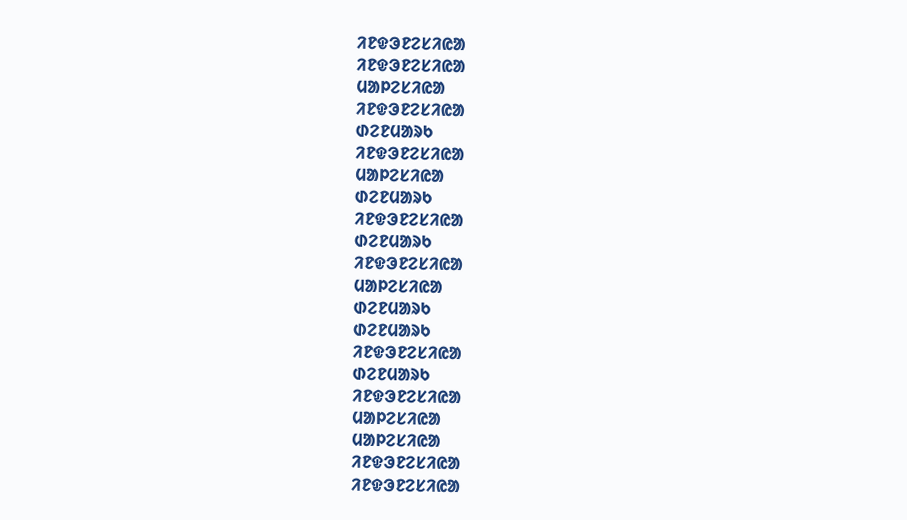ᱤᱱᱫᱳᱱᱮᱥᱤᱭᱟ
ᱤᱱᱫᱳᱱᱮᱥᱤᱭᱟ
ᱢᱟᱞᱮᱥᱤᱭᱟ
ᱤᱱᱫᱳᱱᱮᱥᱤᱭᱟ
ᱰᱮᱱᱢᱟᱨᱠ
ᱤᱱᱫᱳᱱᱮᱥᱤᱭᱟ
ᱢᱟᱞᱮᱥᱤᱭᱟ
ᱰᱮᱱᱢᱟᱨᱠ
ᱤᱱᱫᱳᱱᱮᱥᱤᱭᱟ
ᱰᱮᱱᱢᱟᱨᱠ
ᱤᱱᱫᱳᱱᱮᱥᱤᱭᱟ
ᱢᱟᱞᱮᱥᱤᱭᱟ
ᱰᱮᱱᱢᱟᱨᱠ
ᱰᱮᱱᱢᱟᱨᱠ
ᱤᱱᱫᱳᱱᱮᱥᱤᱭᱟ
ᱰᱮᱱᱢᱟᱨᱠ
ᱤᱱᱫᱳᱱᱮᱥᱤᱭᱟ
ᱢᱟᱞᱮᱥᱤᱭᱟ
ᱢᱟᱞᱮᱥᱤᱭᱟ
ᱤᱱᱫᱳᱱᱮᱥᱤᱭᱟ
ᱤᱱᱫᱳᱱᱮᱥᱤᱭᱟ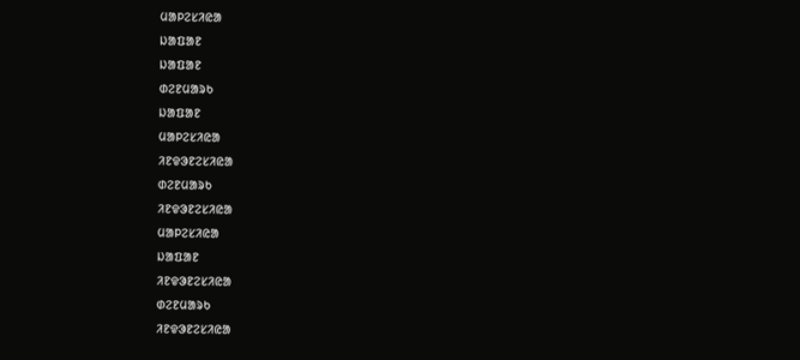ᱢᱟᱞᱮᱥᱤᱭᱟ
ᱡᱟᱯᱟᱱ
ᱡᱟᱯᱟᱱ
ᱰᱮᱱᱢᱟᱨᱠ
ᱡᱟᱯᱟᱱ
ᱢᱟᱞᱮᱥᱤᱭᱟ
ᱤᱱᱫᱳᱱᱮᱥᱤᱭᱟ
ᱰᱮᱱᱢᱟᱨᱠ
ᱤᱱᱫᱳᱱᱮᱥᱤᱭᱟ
ᱢᱟᱞᱮᱥᱤᱭᱟ
ᱡᱟᱯᱟᱱ
ᱤᱱᱫᱳᱱᱮᱥᱤᱭᱟ
ᱰᱮᱱᱢᱟᱨᱠ
ᱤᱱᱫᱳᱱᱮᱥᱤᱭᱟ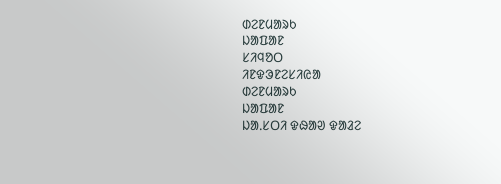ᱰᱮᱱᱢᱟᱨᱠ
ᱡᱟᱯᱟᱱ
ᱥᱤᱧᱚᱛ
ᱤᱱᱫᱳᱱᱮᱥᱤᱭᱟ
ᱰᱮᱱᱢᱟᱨᱠ
ᱡᱟᱯᱟᱱ
ᱡᱟᱹᱥᱛᱤ ᱫᱷᱟᱣ ᱫᱟᱲᱮ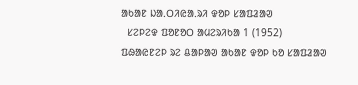ᱟᱠᱟᱱ ᱡᱟᱹᱛᱤᱭᱟᱹᱨᱤ ᱫᱚᱞ ᱥᱟᱯᱲᱟᱣ
  ᱥᱮᱞᱮᱫ ᱯᱚᱱᱚᱛ ᱟᱢᱮᱨᱤᱠᱟ 1 (1952)
ᱯᱷᱟᱭᱱᱮᱞ ᱨᱮ ᱪᱟᱞᱟᱣ ᱟᱠᱟᱱ ᱫᱚᱞ ᱠᱚ ᱥᱟᱯᱲᱟᱣ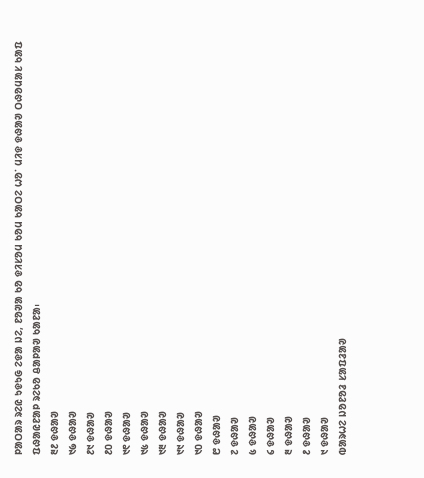ᱞᱟᱛᱟᱨ ᱨᱮᱭ ᱩᱫᱩᱜ ᱮᱫᱟ ᱡᱮ, ᱱᱚᱣᱟ ᱠᱚ ᱫᱤᱥᱚᱢ ᱠᱚᱢ ᱠᱟᱛᱮ ᱦᱚᱸ ᱢᱤᱫ ᱫᱷᱟᱣ ᱛᱷᱚᱢᱟᱥ ᱠᱟᱯ ᱯᱷᱟᱭᱱᱟᱞ ᱨᱮᱠᱚ ᱪᱟᱞᱟᱣ ᱠᱟᱱᱟ᱾
᱓᱒ ᱫᱷᱟᱣ
᱑᱙ ᱫᱷᱟᱣ
᱒᱑ ᱫᱷᱟᱣ
᱒᱐ ᱫᱷᱟᱣ
᱑᱖ ᱫᱷᱟᱣ
᱑᱕ ᱫᱷᱟᱣ
᱑᱓ ᱫᱷᱟᱣ
᱑᱑ ᱫᱷᱟᱣ
᱑᱐ ᱫᱷᱟᱣ
᱘ ᱫᱷᱟᱣ
᱗ ᱫᱷᱟᱣ
᱕ ᱫᱷᱟᱣ
᱔ ᱫᱷᱟᱣ
᱓ ᱫᱷᱟᱣ
᱒ ᱫᱷᱟᱣ
᱑ ᱫᱷᱟᱣ
ᱵᱟᱨᱦᱮ ᱡᱚᱱᱚᱲ ᱥᱟᱯᱲᱟᱣ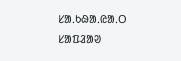ᱥᱟᱹᱠᱷᱟᱹᱭᱟᱹᱛ ᱥᱟᱯᱲᱟᱣ